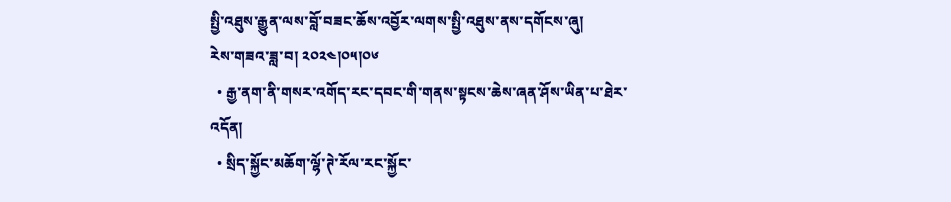སྤྱི་འཐུས་རྒྱུན་ལས་བློ་བཟང་ཆོས་འབྱོར་ལགས་སྤྱི་འཐུས་ནས་དགོངས་ཞུ།
རེས་གཟའ་ཟླ་བ། ༢༠༢༤།༠༥།༠༦
  • རྒྱ་ནག་ནི་གསར་འགོད་རང་དབང་གི་གནས་སྟངས་ཆེས་ཞན་ཤོས་ཡིན་པ་ཐེར་འདོན།
  • སྲིད་སྐྱོང་མཆོག་ལྷོ་ཊེ་རོལ་རང་སྐྱོང་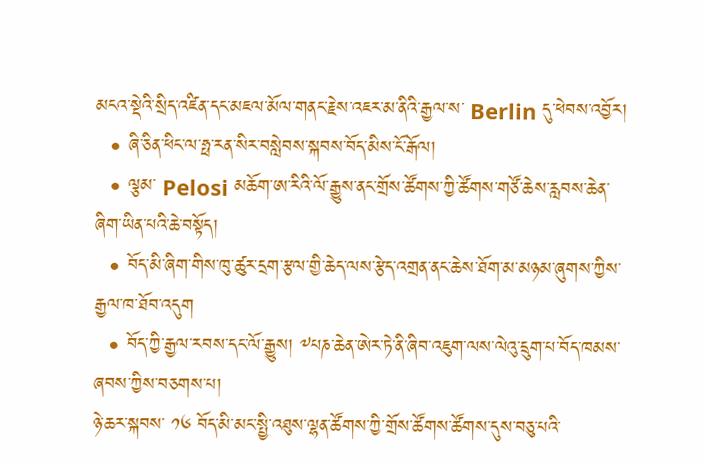མངའ་སྡེའི་སྲིད་འཛིན་དང་མཇལ་མོལ་གནང་རྗེས་འཇར་མ་ནིའི་རྒྱལ་ས་ Berlin དུ་ཕེབས་འབྱོར།
  • ཞི་ཅིན་ཕིང་ལ་ཧྥ་རན་སིར་བསླེབས་སྐབས་བོད་མིས་ངོ་རྒོལ།
  • ལྕམ་ Pelosi མཆོག་ཨ་རིའི་ལོ་རྒྱུས་ནང་གྲོས་ཚོགས་ཀྱི་ཚོགས་གཙོ་ཆེས་རླབས་ཆེན་ཞིག་ཡིན་པའི་ཆེ་བསྟོད།
  • བོད་མི་ཞིག་གིས་ཁུ་ཚུར་དྲག་རྩལ་གྱི་ཆེད་ལས་རྩེད་འགྲན་ནང་ཆེས་ཐོག་མ་མཉམ་ཞུགས་ཀྱིས་རྒྱལ་ཁ་ཐོབ་འདུག
  • བོད་ཀྱི་རྒྱལ་རབས་དང་ལོ་རྒྱུས། ༸པཎ་ཆེན་ཨེར་ཏེ་ནི་ཞིབ་འཇུག་ལས་ལེའུ་དྲུག་པ་བོད་ཁམས་ཞབས་ཀྱིས་བཅགས་པ།
ཉེ་ཆར་སྐབས་ ༡༦ བོད་མི་མང་སྤྱི་འཐུས་ལྷན་ཚོགས་ཀྱི་གྲོས་ཚོགས་ཚོགས་དུས་བཅུ་པའི་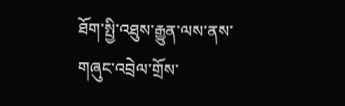ཐོག་སྤྱི་འཐུས་རྒྱུན་ལས་ནས་གཞུང་འབྲེལ་གྲོས་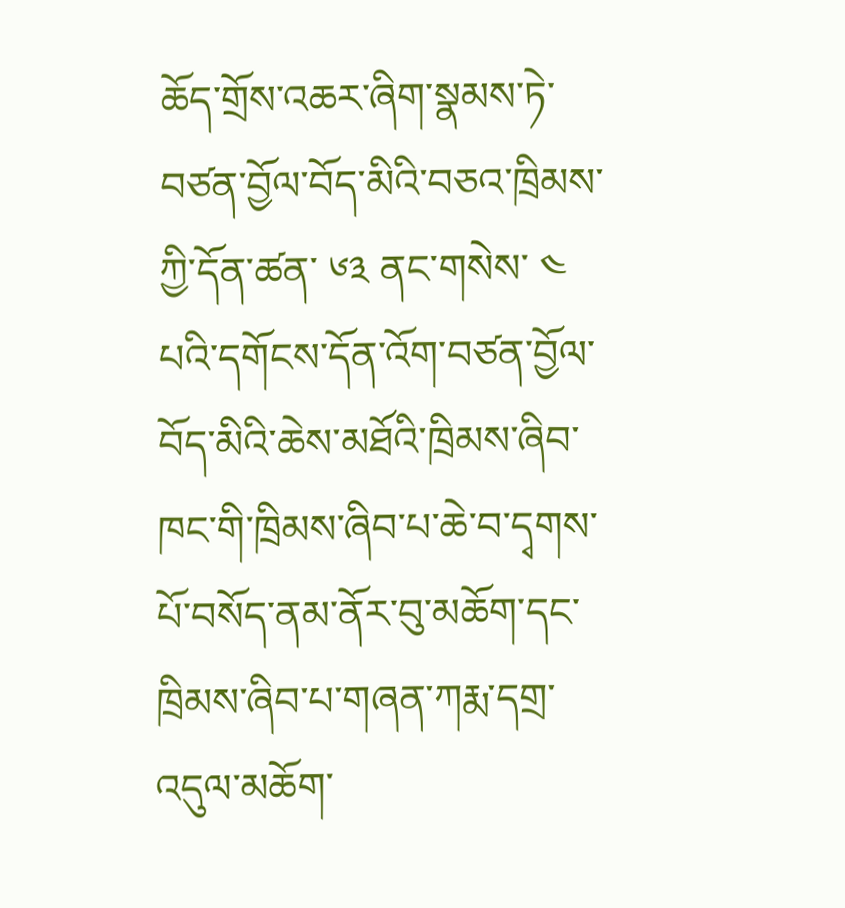ཆོད་གྲོས་འཆར་ཞིག་སྣམས་ཏེ་བཙན་བྱོལ་བོད་མིའི་བཅའ་ཁྲིམས་ཀྱི་དོན་ཚན་ ༦༣ ནང་གསེས་ ༤ པའི་དགོངས་དོན་འོག་བཙན་བྱོལ་བོད་མིའི་ཆེས་མཐོའི་ཁྲིམས་ཞིབ་ཁང་གི་ཁྲིམས་ཞིབ་པ་ཆེ་བ་དྭགས་པོ་བསོད་ནམ་ནོར་བུ་མཆོག་དང་ཁྲིམས་ཞིབ་པ་གཞན་ཀརྨ་དགྲ་འདུལ་མཆོག་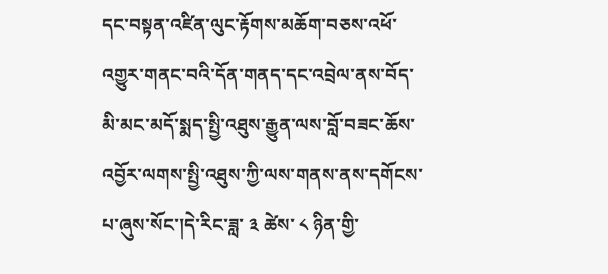དང་བསྟན་འཛིན་ལུང་རྟོགས་མཆོག་བཅས་འཕོ་འགྱུར་གནང་བའི་དོན་གནད་དང་འབྲེལ་ནས་བོད་མི་མང་མདོ་སྨད་སྤྱི་འཐུས་རྒྱུན་ལས་བློ་བཟང་ཆོས་འབྱོར་ལགས་སྤྱི་འཐུས་ཀྱི་ལས་གནས་ནས་དགོངས་པ་ཞུས་སོང་།དེ་རིང་ཟླ་ ༣ ཚེས་ ༨ ཉིན་གྱི་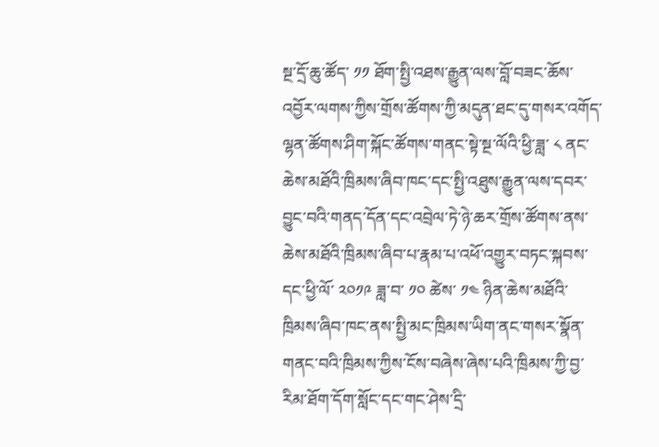སྔ་དྲོ་ཆུ་ཚོད་ ༡༡ ཐོག་སྤྱི་འཐས་རྒྱུན་ལས་བློ་བཟང་ཆོས་འབྱོར་ལགས་ཀྱིས་གྲོས་ཚོགས་ཀྱི་མདུན་ཐང་དུ་གསར་འགོད་ལྷན་ཚོགས་ཤིག་སྐོང་ཚོགས་གནང་སྟེ་སྔ་ལོའི་ཕྱི་ཟླ་ ༨ ནང་ཆེས་མཐོའི་ཁྲིམས་ཞིབ་ཁང་དང་སྤྱི་འཐུས་རྒྱུན་ལས་དབར་བྱུང་བའི་གནད་དོན་དང་འབྲེལ་ཏེ་ཉེ་ཆར་གྲོས་ཚོགས་ནས་ཆེས་མཐོའི་ཁྲིམས་ཞིབ་པ་རྣམ་པ་འཕོ་འགྱུར་བཏང་སྐབས་དང་ཕྱི་ལོ་ ༢༠༡༩ ཟླ་བ་ ༡༠ ཚེས་ ༡༤ ཉིན་ཆེས་མཐོའི་ཁྲིམས་ཞིབ་ཁང་ནས་སྤྱི་མང་ཁྲིམས་ཡིག་ནང་གསར་སྣོན་གནང་བའི་ཁྲིམས་ཀྱིས་ངོས་བཞེས་ཞེས་པའི་ཁྲིམས་ཀྱི་བྱ་རིམ་ཐོག་དོག་སློང་དང་གང་ཤེས་དྲི་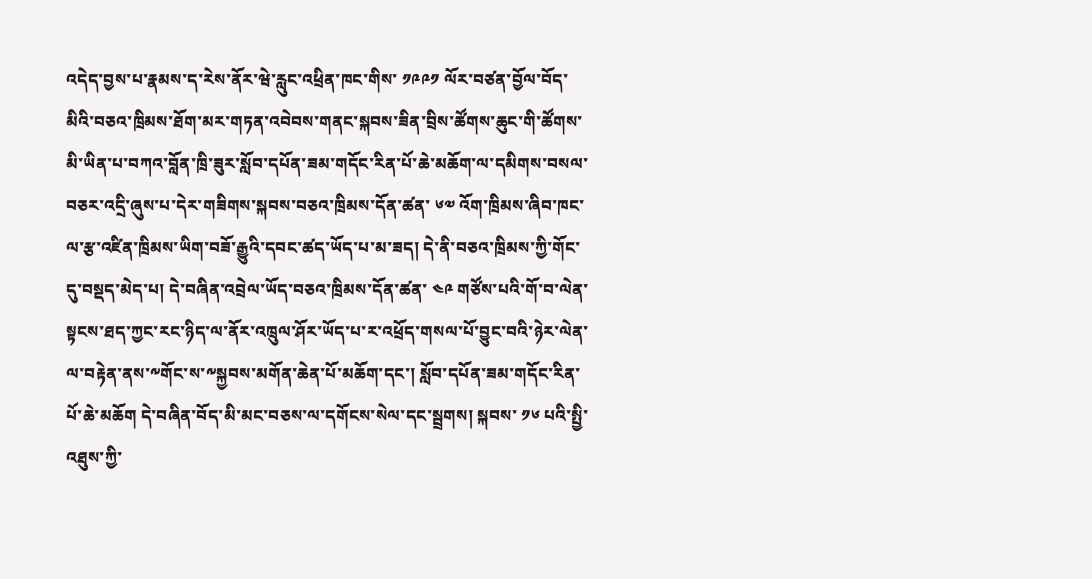འདེད་བྱས་པ་རྣམས་ད་རེས་ནོར་ཝེ་རླུང་འཕྲིན་ཁང་གིས་ ༡༩༩༡ ལོར་བཙན་བྱོལ་བོད་མིའི་བཅའ་ཁྲིམས་ཐོག་མར་གཏན་འབེབས་གནང་སྐབས་ཟིན་བྲིས་ཚོགས་ཆུང་གི་ཚོགས་མི་ཡིན་པ་བཀའ་བློན་ཁྲི་ཟུར་སློབ་དཔོན་ཟམ་གདོང་རིན་པོ་ཆེ་མཆོག་ལ་དམིགས་བསལ་བཅར་འདྲི་ཞུས་པ་དེར་གཟིགས་སྐབས་བཅའ་ཁྲིམས་དོན་ཚན་ ༦༧ འོག་ཁྲིམས་ཞིབ་ཁང་ལ་རྩ་འཛིན་ཁྲིམས་ཡིག་བཟོ་རྒྱུའི་དབང་ཚད་ཡོད་པ་མ་ཟད། དེ་ནི་བཅའ་ཁྲིམས་ཀྱི་གོང་དུ་བསྡད་མེད་པ། དེ་བཞིན་འབྲེལ་ཡོད་བཅའ་ཁྲིམས་དོན་ཚན་ ༤༩ གཙོས་པའི་གོ་བ་ལེན་སྟངས་ཐད་ཀྱང་རང་ཉིད་ལ་ནོར་འཁྲུལ་ཤོར་ཡོད་པ་ར་འཕྲོད་གསལ་པོ་བྱུང་བའི་ཉེར་ལེན་ལ་བརྟེན་ནས་༸གོང་ས་༸སྐྱབས་མགོན་ཆེན་པོ་མཆོག་དང་། སློབ་དཔོན་ཟམ་གདོང་རིན་པོ་ཆེ་མཆོག དེ་བཞིན་བོད་མི་མང་བཅས་ལ་དགོངས་སེལ་དང་སྦྲགས། སྐབས་ ༡༦ པའི་སྤྱི་འཐུས་ཀྱི་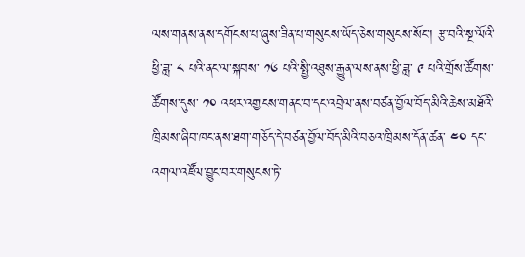ལས་གནས་ནས་དགོངས་པ་ཞུས་ཟིན་པ་གསུངས་ཡོད་ཅེས་གསུངས་སོང་། རྩ་བའི་སྔ་ལོའི་ཕྱི་ཟླ་ ༨ པའི་ནང་ལ་སྐབས་ ༡༦ པའི་སྤྱི་འཐུས་རྒྱུན་ལས་ནས་ཕྱི་ཟླ་ ༩ པའི་གྲོས་ཚོགས་ཚོགས་དུས་ ༡༠ འཕར་འགྱངས་གནང་བ་དང་འབྲེལ་ནས་བཙན་བྱོལ་བོད་མིའི་ཆེས་མཐོའི་ཁྲིམས་ཞིབ་ཁང་ནས་ཐག་གཅོད་དེ་བཙན་བྱོལ་བོད་མིའི་བཅའ་ཁྲིམས་དོན་ཚན་ ༤༠ དང་འགལ་འཛོལ་བྱུང་བར་གསུངས་ཏེ་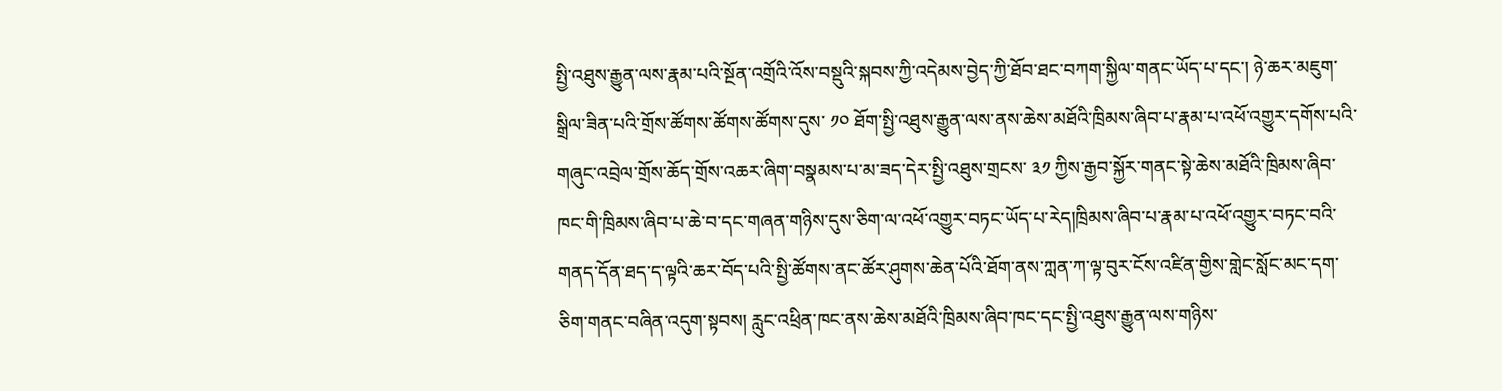སྤྱི་འཐུས་རྒྱུན་ལས་རྣམ་པའི་སྔོན་འགྲོའི་འོས་བསྡུའི་སྐབས་ཀྱི་འདེམས་བྱེད་ཀྱི་ཐོབ་ཐང་བཀག་སྐྱིལ་གནང་ཡོད་པ་དང་། ཉེ་ཆར་མཇུག་སྒྲིལ་ཟིན་པའི་གྲོས་ཚོགས་ཚོགས་ཚོགས་དུས་ ༡༠ ཐོག་སྤྱི་འཐུས་རྒྱུན་ལས་ནས་ཆེས་མཐོའི་ཁྲིམས་ཞིབ་པ་རྣམ་པ་འཕོ་འགྱུར་དགོས་པའི་གཞུང་འབྲེལ་གྲོས་ཆོད་གྲོས་འཆར་ཞིག་བསྣམས་པ་མ་ཟད་དེར་སྤྱི་འཐུས་གྲངས་ ༣༡ ཀྱིས་རྒྱབ་སྐྱོར་གནང་སྟེ་ཆེས་མཐོའི་ཁྲིམས་ཞིབ་ཁང་གི་ཁྲིམས་ཞིབ་པ་ཆེ་བ་དང་གཞན་གཉིས་དུས་ཅིག་ལ་འཕོ་འགྱུར་བཏང་ཡོད་པ་རེད།ཁྲིམས་ཞིབ་པ་རྣམ་པ་འཕོ་འགྱུར་བཏང་བའི་གནད་དོན་ཐད་ད་ལྟའི་ཆར་བོད་པའི་སྤྱི་ཚོགས་ནང་ཚོར་ཤུགས་ཆེན་པོའི་ཐོག་ནས་ཀླན་ཀ་ལྟ་བུར་ངོས་འཛིན་གྱིས་གླེང་སློང་མང་དག་ཅིག་གནང་བཞིན་འདུག་སྟབས། རླུང་འཕྲིན་ཁང་ནས་ཆེས་མཐོའི་ཁྲིམས་ཞིབ་ཁང་དང་སྤྱི་འཐུས་རྒྱུན་ལས་གཉིས་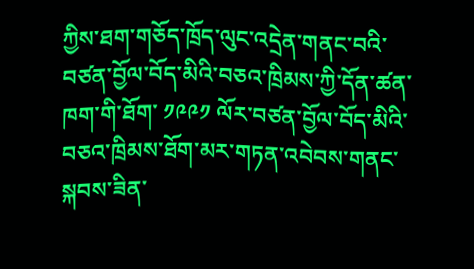ཀྱིས་ཐག་གཅོད་ཁྲོད་ལུང་འདྲེན་གནང་བའི་བཙན་བྱོལ་བོད་མིའི་བཅའ་ཁྲིམས་ཀྱི་དོན་ཚན་ཁག་གི་ཐོག་ ༡༩༩༡ ལོར་བཙན་བྱོལ་བོད་མིའི་བཅའ་ཁྲིམས་ཐོག་མར་གཏན་འབེབས་གནང་སྐབས་ཟིན་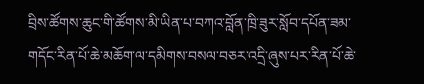བྲིས་ཚོགས་ཆུང་གི་ཚོགས་མི་ཡིན་པ་བཀའ་བློན་ཁྲི་ཟུར་སློབ་དཔོན་ཟམ་གདོང་རིན་པོ་ཆེ་མཆོག་ལ་དམིགས་བསལ་བཅར་འདྲི་ཞུས་པར་རིན་པོ་ཆེ་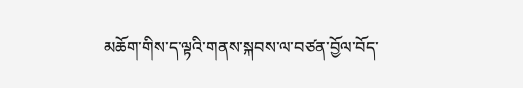མཆོག་གིས་ད་ལྟའི་གནས་སྐབས་ལ་བཙན་བྱོལ་བོད་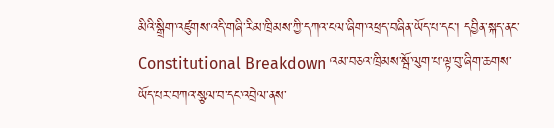མིའི་སྒྲིག་འཛུགས་འདི་གཞི་རིམ་ཁྲིམས་ཀྱི་དཀའ་ངལ་ཞིག་འཕྲད་བཞིན་ཡོད་པ་དང་། དབྱིན་སྐད་ནང་ Constitutional Breakdown འམ་བཅའ་ཁྲིམས་སྦོ་ལུག་པ་ལྟ་བུ་ཞིག་ཆགས་ཡོད་པར་བཀའ་སྩལ་བ་དང་འབྲེལ་ནས་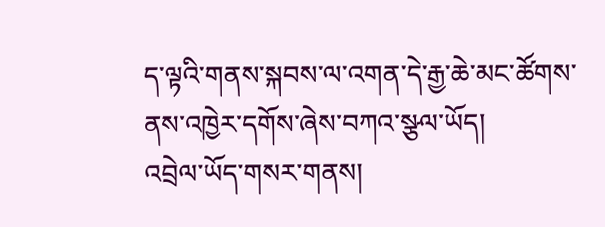ད་ལྟའི་གནས་སྐབས་ལ་འགན་དེ་རྒྱ་ཆེ་མང་ཚོགས་ནས་འཁྱེར་དགོས་ཞེས་བཀའ་སྩལ་ཡོད།
འབྲེལ་ཡོད་གསར་གནས།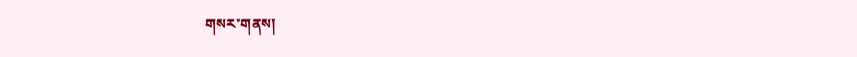གསར་གནས།